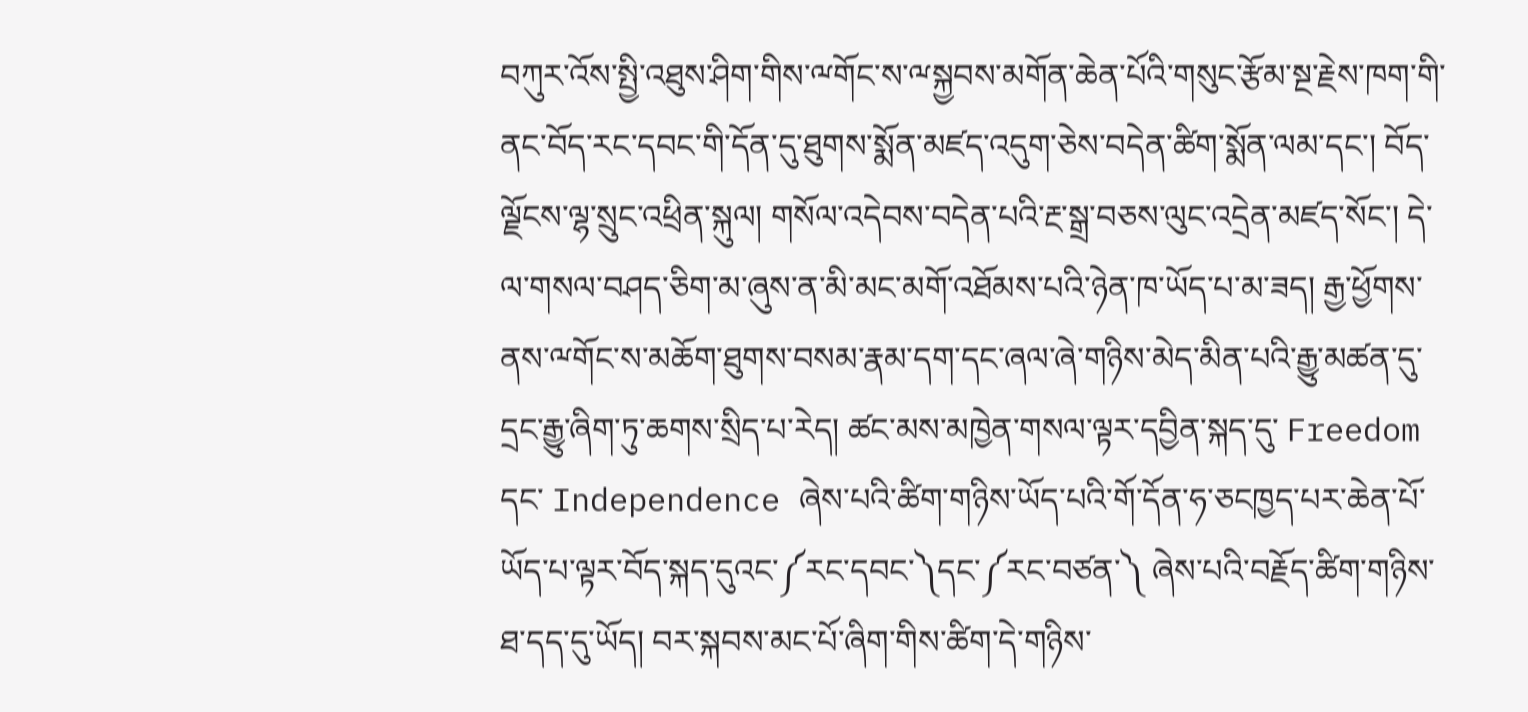བཀུར་འོས་སྤྱི་འཐུས་ཤིག་གིས་ྋགོང་ས་ྋསྐྱབས་མགོན་ཆེན་པོའི་གསུང་རྩོམ་སྔ་རྗེས་ཁག་གི་ནང་བོད་རང་དབང་གི་དོན་དུ་ཐུགས་སྨོན་མཛད་འདུག་ཅེས་བདེན་ཚིག་སྨོན་ལམ་དང་། བོད་ལྗོངས་ལྷ་སྲུང་འཕྲིན་སྐུལ། གསོལ་འདེབས་བདེན་པའི་རྔ་སྒྲ་བཅས་ལུང་འདྲེན་མཛད་སོང་། དེ་ལ་གསལ་བཤད་ཅིག་མ་ཞུས་ན་མི་མང་མགོ་འཐོམས་པའི་ཉེན་ཁ་ཡོད་པ་མ་ཟད། རྒྱ་ཕྱོགས་ནས་ྋགོང་ས་མཆོག་ཐུགས་བསམ་རྣམ་དག་དང་ཞལ་ཞེ་གཉིས་མེད་མིན་པའི་རྒྱུ་མཚན་དུ་དྲང་རྒྱུ་ཞིག་ཏུ་ཆགས་སྲིད་པ་རེད། ཚང་མས་མཁྱེན་གསལ་ལྟར་དབྱིན་སྐད་དུ་ Freedom དང་ Independence ཞེས་པའི་ཚིག་གཉིས་ཡོད་པའི་གོ་དོན་ཧ་ཅངཁྱད་པར་ཆེན་པོ་ཡོད་པ་ལྟར་བོད་སྐད་དུའང་༼རང་དབང་༽དང་༼རང་བཙན་༽ ཞེས་པའི་བརྗོད་ཚིག་གཉིས་ཐ་དད་དུ་ཡོད། བར་སྐབས་མང་པོ་ཞིག་གིས་ཚིག་དེ་གཉིས་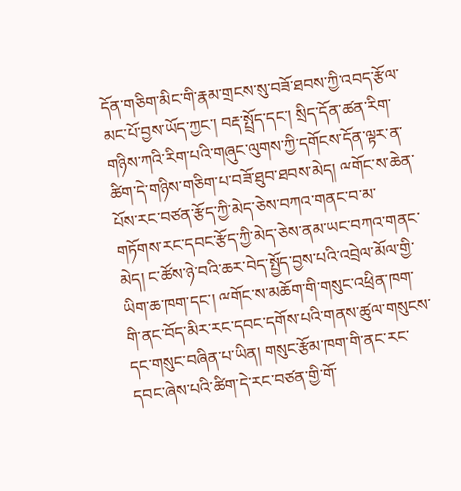དོན་གཅིག་མིང་གི་རྣམ་གྲངས་སུ་བཟོ་ཐབས་ཀྱི་འབད་རྩོལ་མང་པོ་བྱས་ཡོད་ཀྱང་། བརྡ་སྤྲོད་དང་། སྲིད་དོན་ཚན་རིག་གཉིས་ཀའི་རིག་པའི་གཞུང་ལུགས་ཀྱི་དགོངས་དོན་ལྟར་ན་ཚིག་དེ་གཉིས་གཅིག་པ་བཟོ་ཐུབ་ཐབས་མེད། ྋགོང་ས་ཆེན་པོས་རང་བཙན་རྩོད་ཀྱི་མེད་ཅེས་བཀའ་གནང་བ་མ་གཏོགས་རང་དབང་རྩོད་ཀྱི་མེད་ཅེས་ནམ་ཡང་བཀའ་གནང་མེད། ང་ཚོས་ཉེ་བའི་ཆར་བེད་སྤྱོད་བྱས་པའི་འབྲེལ་མོལ་གྱི་ཡིག་ཆ་ཁག་དང་། ྋགོང་ས་མཆོག་གི་གསུང་འཕྲིན་ཁག་གི་ནང་བོད་མིར་རང་དབང་དགོས་པའི་གནས་ཚུལ་གསུངས་དང་གསུང་བཞིན་པ་ཡིན། གསུང་རྩོམ་ཁག་གི་ནང་རང་དབང་ཞེས་པའི་ཚིག་དེ་རང་བཙན་གྱི་གོ་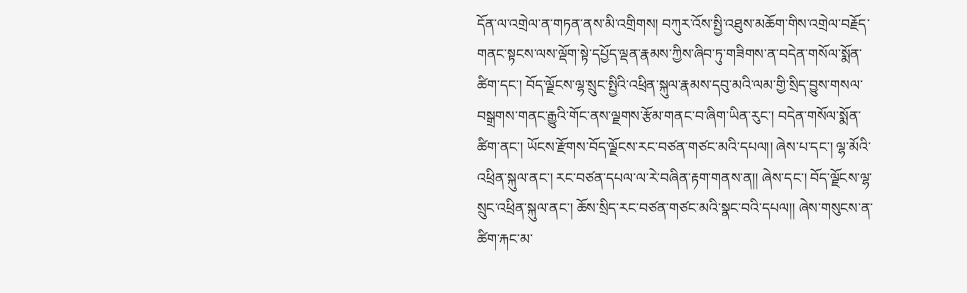དོན་ལ་འགྲེལ་ན་གཏན་ནས་མི་འགྲིགས། བཀུར་འོས་སྤྱི་འཐུས་མཆོག་གིས་འགྲེལ་བརྗོད་གནང་སྟངས་ལས་ལྡོག་སྟེ་དཔྱོད་ལྡན་རྣམས་ཀྱིས་ཞིབ་ཏུ་གཟིགས་ན་བདེན་གསོལ་སྨོན་ཚིག་དང་། བོད་ལྗོངས་ལྷ་སྲུང་སྤྱིའི་འཕྲིན་སྐུལ་རྣམས་དབུ་མའི་ལམ་གྱི་སྲིད་བྱུས་གསལ་བསྒྲགས་གནང་རྒྱུའི་གོང་ནས་ལྗགས་རྩོམ་གནང་བ་ཞིག་ཡིན་རུང་། བདེན་གསོལ་སྨོན་ཚིག་ནང་། ཡོངས་རྫོགས་བོད་ལྗོངས་རང་བཙན་གཙང་མའི་དཔལ།། ཞེས་པ་དང་། ལྷ་མོའི་འཕྲིན་སྐུལ་ནང་། རང་བཙན་དཔལ་ལ་རེ་བཞིན་རྟག་གནས་ན།། ཞེས་དང་། བོད་ལྗོངས་ལྷ་སྲུང་འཕྲིན་སྐུལ་ནང་། ཆོས་སྲིད་རང་བཙན་གཙང་མའི་སྣང་བའི་དཔལ།། ཞེས་གསུངས་ན་ཚིག་རྐང་མ་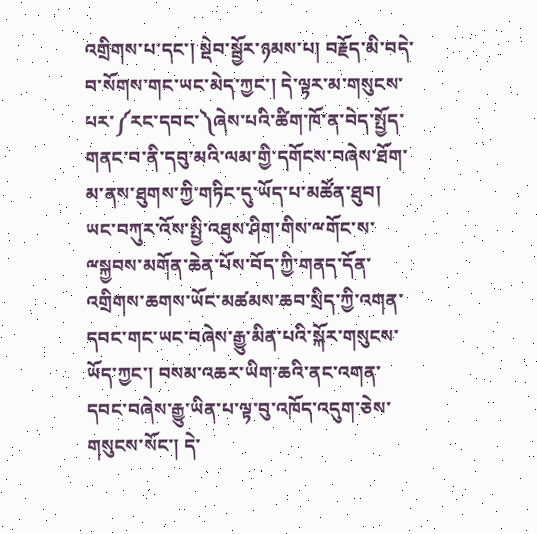འགྲིགས་པ་དང་། སྡེབ་སྦྱོར་ཉམས་པ། བརྗོད་མི་བདེ་བ་སོགས་གང་ཡང་མེད་ཀྱང་། དེ་ལྟར་མ་གསུངས་པར་༼རང་དབང་༽ཞེས་པའི་ཚིག་ཁོ་ན་བེད་སྤྱོད་གནང་བ་ནི་དབུ་མའི་ལམ་གྱི་དགོངས་བཞེས་ཐོག་མ་ནས་ཐུགས་ཀྱི་གཏིང་དུ་ཡོད་པ་མཚོན་ཐུབ།
ཡང་བཀུར་འོས་སྤྱི་འཐུས་ཤིག་གིས་ྋགོང་ས་ྋསྐྱབས་མགོན་ཆེན་པོས་བོད་ཀྱི་གནད་དོན་འགྲིགས་ཆགས་ཡོང་མཚམས་ཆབ་སྲིད་ཀྱི་འགན་དབང་གང་ཡང་བཞེས་རྒྱུ་མིན་པའི་སྐོར་གསུངས་ཡོད་ཀྱང་། བསམ་འཆར་ཡིག་ཆའི་ནང་འགན་དབང་བཞེས་རྒྱུ་ཡིན་པ་ལྟ་བུ་འཁོད་འདུག་ཅེས་གསུངས་སོང་། དེ་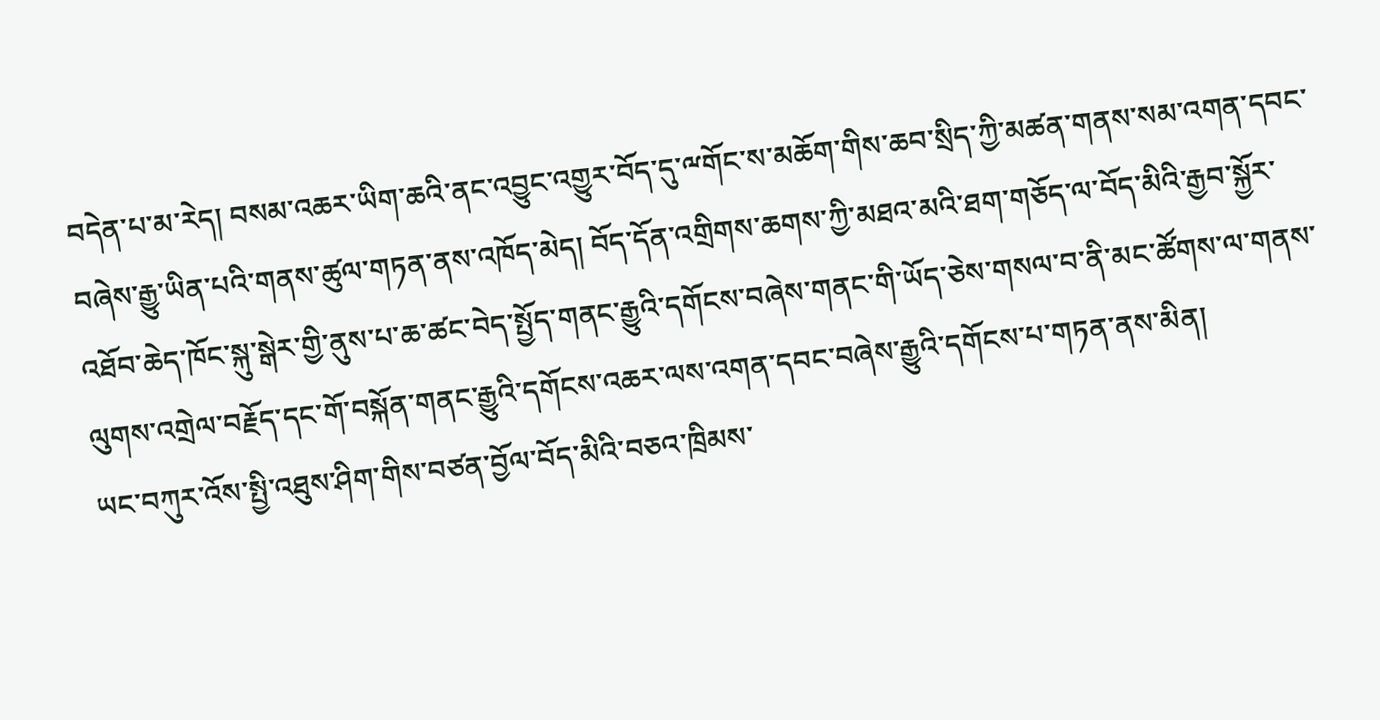བདེན་པ་མ་རེད། བསམ་འཆར་ཡིག་ཆའི་ནང་འབྱུང་འགྱུར་བོད་དུ་ྋགོང་ས་མཆོག་གིས་ཆབ་སྲིད་ཀྱི་མཚན་གནས་སམ་འགན་དབང་བཞེས་རྒྱུ་ཡིན་པའི་གནས་ཚུལ་གཏན་ནས་འཁོད་མེད། བོད་དོན་འགྲིགས་ཆགས་ཀྱི་མཐའ་མའི་ཐག་གཅོད་ལ་བོད་མིའི་རྒྱབ་སྐྱོར་འཐོབ་ཆེད་ཁོང་སྐུ་སྒེར་གྱི་ནུས་པ་ཆ་ཚང་བེད་སྤྱོད་གནང་རྒྱུའི་དགོངས་བཞེས་གནང་གི་ཡོད་ཅེས་གསལ་བ་ནི་མང་ཚོགས་ལ་གནས་ལུགས་འགྲེལ་བརྗོད་དང་གོ་བསྐོན་གནང་རྒྱུའི་དགོངས་འཆར་ལས་འགན་དབང་བཞེས་རྒྱུའི་དགོངས་པ་གཏན་ནས་མིན།
ཡང་བཀུར་འོས་སྤྱི་འཐུས་ཤིག་གིས་བཙན་བྱོལ་བོད་མིའི་བཅའ་ཁྲིམས་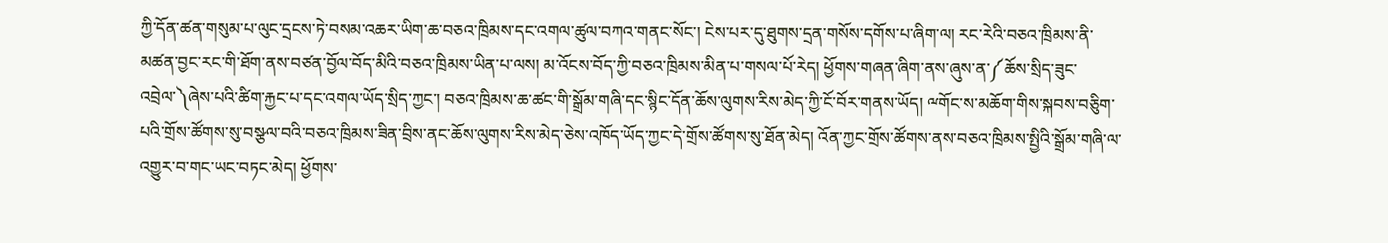ཀྱི་དོན་ཚན་གསུམ་པ་ལུང་དྲངས་ཏེ་བསམ་འཆར་ཡིག་ཆ་བཅའ་ཁྲིམས་དང་འགལ་ཚུལ་བཀའ་གནང་སོང་། ངེས་པར་དུ་ཐུགས་དྲན་གསོས་དགོས་པ་ཞིག་ལ། རང་རེའི་བཅའ་ཁྲིམས་ནི་མཚན་བྱང་རང་གི་ཐོག་ནས་བཙན་བྱོལ་བོད་མིའི་བཅའ་ཁྲིམས་ཡིན་པ་ལས། མ་འོངས་བོད་ཀྱི་བཅའ་ཁྲིམས་མིན་པ་གསལ་པོ་རེད། ཕྱོགས་གཞན་ཞིག་ནས་ཞུས་ན་༼ཆོས་སྲིད་ཟུང་འབྲེལ་༽ཞེས་པའི་ཚིག་རྐྱང་པ་དང་འགལ་ཡོད་སྲིད་ཀྱང་། བཅའ་ཁྲིམས་ཆ་ཚང་གི་སྒྲོམ་གཞི་དང་སྙིང་དོན་ཆོས་ལུགས་རིས་མེད་ཀྱི་ངོ་བོར་གནས་ཡོད། ྋགོང་ས་མཆོག་གིས་སྐབས་བཅིུག་པའི་གྲོས་ཚོགས་སུ་བསྩལ་བའི་བཅའ་ཁྲིམས་ཟིན་བྲིས་ནང་ཆོས་ལུགས་རིས་མེད་ཅེས་འཁོད་ཡོད་ཀྱང་དེ་གྲོས་ཚོགས་སུ་ཐོན་མེད། འོན་ཀྱང་གྲོས་ཚོགས་ནས་བཅའ་ཁྲིམས་སྤྱིའི་སྒྲོམ་གཞི་ལ་འགྱུར་བ་གང་ཡང་བཏང་མེད། ཕྱོགས་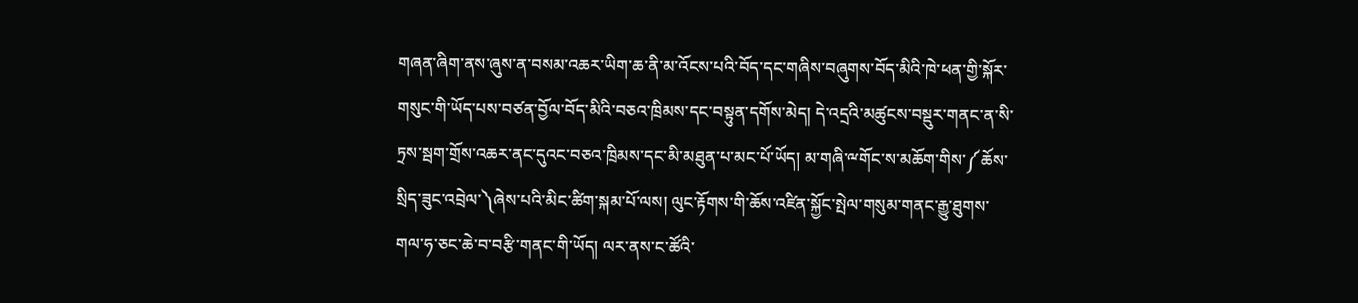གཞན་ཞིག་ནས་ཞུས་ན་བསམ་འཆར་ཡིག་ཆ་ནི་མ་འོངས་པའི་བོད་དང་གཞིས་བཞུགས་བོད་མིའི་ཁེ་ཕན་གྱི་སྐོར་གསུང་གི་ཡོད་པས་བཙན་བྱོལ་བོད་མིའི་བཅའ་ཁྲིམས་དང་བསྟུན་དགོས་མེད། དེ་འདྲའི་མཚུངས་བསྡུར་གནང་ན་སི་ཏྲས་སྦག་གྲོས་འཆར་ནང་དུའང་བཅའ་ཁྲིམས་དང་མི་མཐུན་པ་མང་པོ་ཡོད། མ་གཞི་ྋགོང་ས་མཆོག་གིས་༼ཆོས་སྲིད་ཟུང་འབྲེལ་༽ཞེས་པའི་མིང་ཚིག་སྐམ་པོ་ལས། ལུང་རྟོགས་གི་ཆོས་འཛིན་སྐྱོང་སྤེལ་གསུམ་གནང་རྒྱུ་ཐུགས་གལ་ཧ་ཅང་ཆེ་བ་བརྩི་གནང་གི་ཡོད། ལར་ནས་ང་ཚོའི་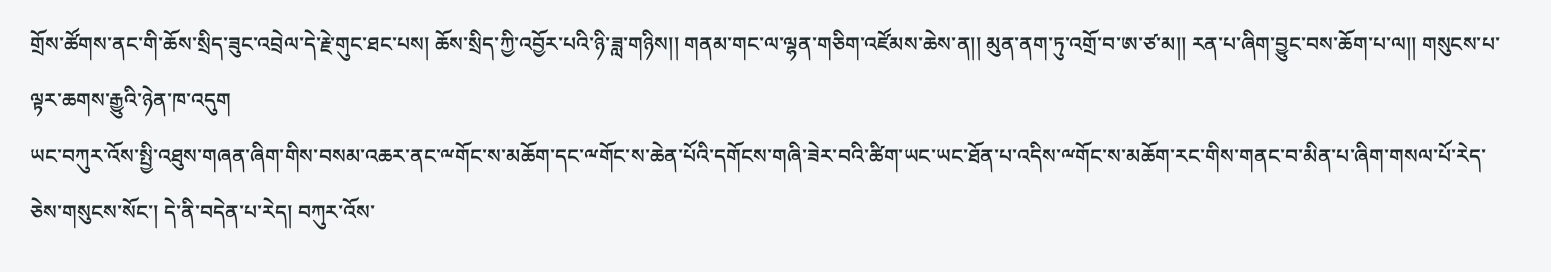གྲོས་ཚོགས་ནང་གི་ཆོས་སྲིད་ཟུང་འབྲེལ་དེ་རྗེ་གུང་ཐང་པས། ཆོས་སྲིད་ཀྱི་འབྱོར་པའི་ཉི་ཟླ་གཉིས།། གནམ་གང་ལ་ལྷན་གཅིག་འཛོམས་ཆེས་ན།། མུན་ནག་ཏུ་འགྲོ་བ་ཨ་ཙ་མ།། རན་པ་ཞིག་བྱུང་བས་ཆོག་པ་ལ།། གསུངས་པ་ལྟར་ཆགས་རྒྱུའི་ཉེན་ཁ་འདུག
ཡང་བཀུར་འོས་སྤྱི་འཐུས་གཞན་ཞིག་གིས་བསམ་འཆར་ནང་ྋགོང་ས་མཆོག་དང་ྋགོང་ས་ཆེན་པོའི་དགོངས་གཞི་ཟེར་བའི་ཚིག་ཡང་ཡང་ཐོན་པ་འདིས་ྋགོང་ས་མཆོག་རང་གིས་གནང་བ་མིན་པ་ཞིག་གསལ་པོ་རེད་ཅེས་གསུངས་སོང་། དེ་ནི་བདེན་པ་རེད། བཀུར་འོས་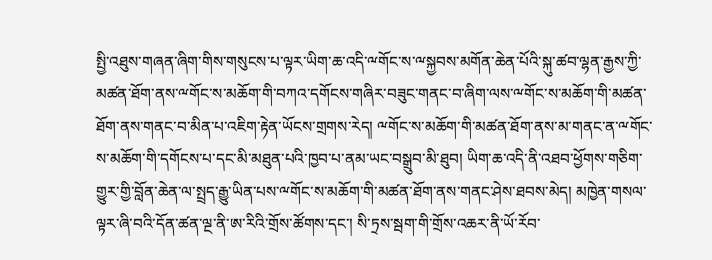སྤྱི་འཐུས་གཞན་ཞིག་གིས་གསུངས་པ་ལྟར་ཡིག་ཆ་འདི་ྋགོང་ས་ྋསྐྱབས་མགོན་ཆེན་པོའི་སྐུ་ཚབ་ལྷན་རྒྱས་ཀྱི་མཚན་ཐོག་ནས་ྋགོང་ས་མཆོག་གི་བཀའ་དགོངས་གཞིར་བཟུང་གནང་བ་ཞིག་ལས་ྋགོང་ས་མཆོག་གི་མཚན་ཐོག་ནས་གནང་བ་མིན་པ་འཇིག་རྟེན་ཡོངས་གྲགས་རེད། ྋགོང་ས་མཆོག་གི་མཚན་ཐོག་ནས་མ་གནང་ན་ྋགོང་ས་མཆོག་གི་དགོངས་པ་དང་མི་མཐུན་པའི་ཁྱབ་པ་ནམ་ཡང་བསྒྲུབ་མི་ཐུབ། ཡིག་ཆ་འདི་ནི་འཐབ་ཕྱོགས་གཅིག་གྱུར་གྱི་བློན་ཆེན་ལ་སྤྲད་རྒྱུ་ཡིན་པས་ྋགོང་ས་མཆོག་གི་མཚན་ཐོག་ནས་གནང་ཤེས་ཐབས་མེད། མཁྱེན་གསལ་ལྟར་ཞི་བའི་དོན་ཚན་ལྔ་ནི་ཨ་རིའི་གྲོས་ཚོགས་དང་། སི་ཏྲས་སྦག་གི་གྲོས་འཆར་ནི་ཡོ་རོབ་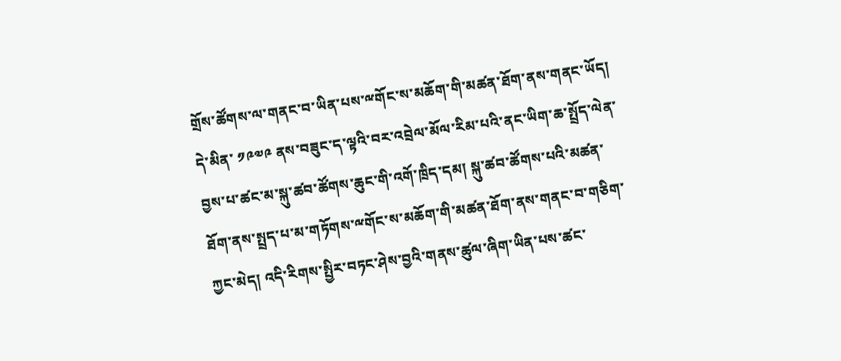གྲོས་ཚོགས་ལ་གནང་བ་ཡིན་པས་ྋགོང་ས་མཆོག་གི་མཚན་ཐོག་ནས་གནང་ཡོད། དེ་མིན་ ༡༩༧༩ ནས་བཟུང་ད་ལྟའི་བར་འབྲེལ་མོལ་རིམ་པའི་ནང་ཡིག་ཆ་སྤྲོད་ལེན་བྱས་པ་ཚང་མ་སྐུ་ཚབ་ཚོགས་ཆུང་གི་འགོ་ཁྲིད་དམ། སྐུ་ཚབ་ཚོགས་པའི་མཚན་ཐོག་ནས་སྤྲད་པ་མ་གཏོགས་ྋགོང་ས་མཆོག་གི་མཚན་ཐོག་ནས་གནང་བ་གཅིག་ཀྱང་མེད། འདི་རིགས་སྤྱིར་བཏང་ཤེས་བྱའི་གནས་ཚུལ་ཞིག་ཡིན་པས་ཚང་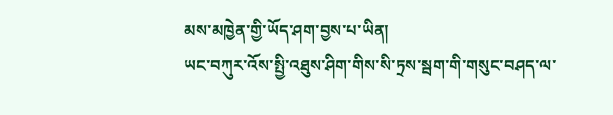མས་མཁྱེན་གྱི་ཡོད་ཤག་བྱས་པ་ཡིན།
ཡང་བཀུར་འོས་སྤྱི་འཐུས་ཤིག་གིས་སི་ཏྲས་སྦག་གི་གསུང་བཤད་ལ་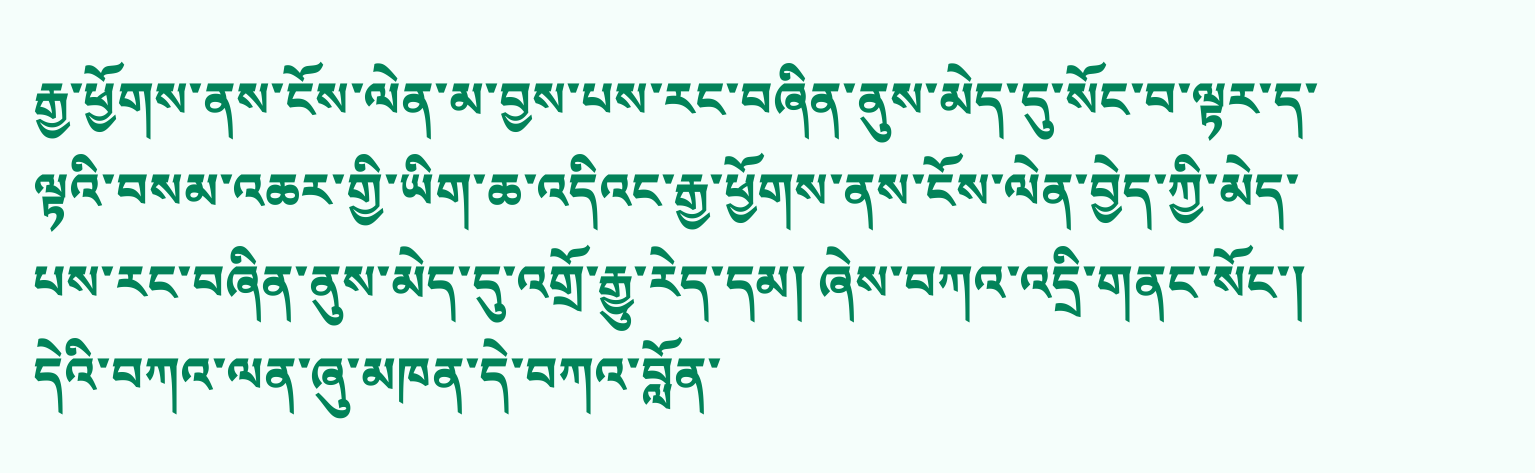རྒྱ་ཕྱོགས་ནས་ངོས་ལེན་མ་བྱས་པས་རང་བཞིན་ནུས་མེད་དུ་སོང་བ་ལྟར་ད་ལྟའི་བསམ་འཆར་གྱི་ཡིག་ཆ་འདིའང་རྒྱ་ཕྱོགས་ནས་ངོས་ལེན་བྱེད་ཀྱི་མེད་པས་རང་བཞིན་ནུས་མེད་དུ་འགྲོ་རྒྱུ་རེད་དམ། ཞེས་བཀའ་འདྲི་གནང་སོང་། དེའི་བཀའ་ལན་ཞུ་མཁན་དེ་བཀའ་བློན་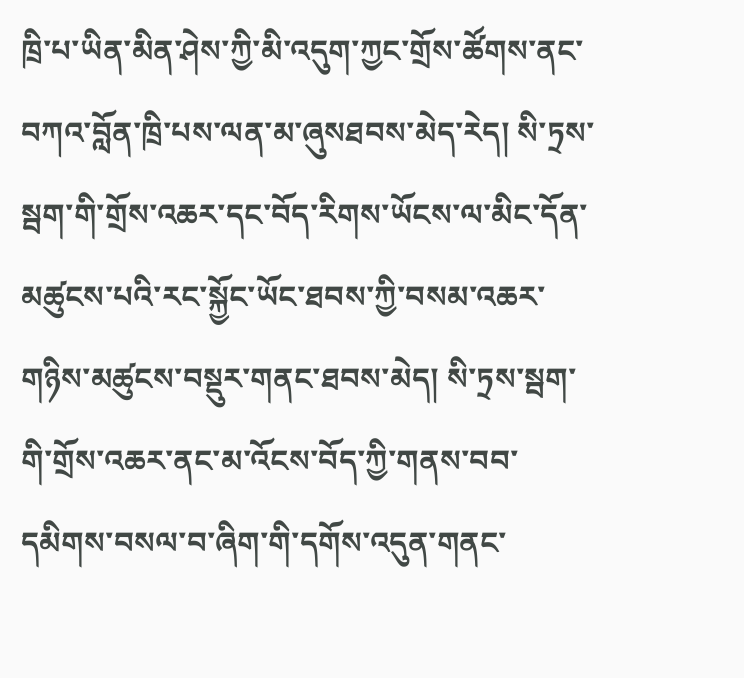ཁྲི་པ་ཡིན་མིན་ཤེས་ཀྱི་མི་འདུག་ཀྱང་གྲོས་ཚོགས་ནང་བཀའ་བློན་ཁྲི་པས་ལན་མ་ཞུསཐབས་མེད་རེད། སི་ཏྲས་སྦག་གི་གྲོས་འཆར་དང་བོད་རིགས་ཡོངས་ལ་མིང་དོན་མཚུངས་པའི་རང་སྐྱོང་ཡོང་ཐབས་ཀྱི་བསམ་འཆར་གཉིས་མཚུངས་བསྡུར་གནང་ཐབས་མེད། སི་ཏྲས་སྦག་གི་གྲོས་འཆར་ནང་མ་འོངས་བོད་ཀྱི་གནས་བབ་དམིགས་བསལ་བ་ཞིག་གི་དགོས་འདུན་གནང་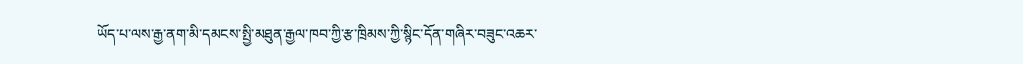ཡོད་པ་ལས་རྒྱ་ནག་མི་དམངས་སྤྱི་མཐུན་རྒྱལ་ཁབ་ཀྱི་རྩ་ཁྲིམས་ཀྱི་སྙིང་དོན་གཞིར་བཟུང་འཆར་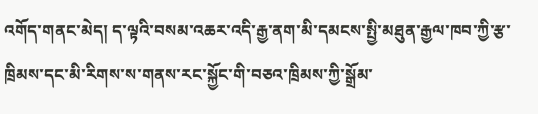འགོད་གནང་མེད། ད་ལྟའི་བསམ་འཆར་འདི་རྒྱ་ནག་མི་དམངས་སྤྱི་མཐུན་རྒྱལ་ཁབ་ཀྱི་རྩ་ཁྲིམས་དང་མི་རིགས་ས་གནས་རང་སྐྱོང་གི་བཅའ་ཁྲིམས་ཀྱི་སྒྲོམ་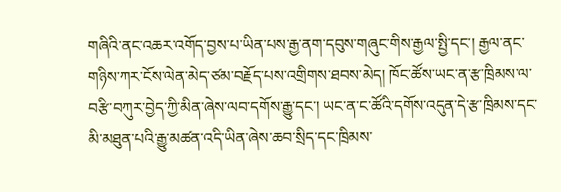གཞིའི་ནང་འཆར་འགོད་བྱས་པ་ཡིན་པས་རྒྱ་ནག་དབུས་གཞུང་གིས་རྒྱལ་སྤྱི་དང་། རྒྱལ་ནང་གཉིས་ཀར་ངོས་ལེན་མེད་ཙམ་བརྗོད་པས་འགྲིགས་ཐབས་མེད། ཁོང་ཚོས་ཡང་ན་རྩ་ཁྲིམས་ལ་བརྩི་བཀུར་བྱེད་ཀྱི་མིན་ཞེས་ལབ་དགོས་རྒྱུ་དང་། ཡང་ན་ང་ཚོའི་དགོས་འདུན་དེ་རྩ་ཁྲིམས་དང་མི་མཐུན་པའི་རྒྱུ་མཚན་འདི་ཡིན་ཞེས་ཆབ་སྲིད་དང་ཁྲིམས་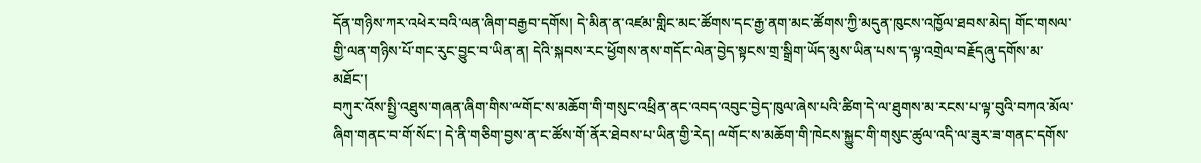དོན་གཉིས་ཀར་འཕེར་བའི་ལན་ཞིག་བརྒྱབ་དགོས། དེ་མིན་ན་འཛམ་གླིང་མང་ཚོགས་དང་རྒྱ་ནག་མང་ཚོགས་ཀྱི་མདུན་ཁུངས་འཁྱོལ་ཐབས་མེད། གོང་གསལ་གྱི་ལན་གཉིས་པོ་གང་རུང་བྱུང་བ་ཡིན་ན། དེའི་སྐབས་རང་ཕྱོགས་ནས་གདོང་ལེན་བྱེད་སྟངས་གྲ་སྒྲིག་ཡོད་མུས་ཡིན་པས་ད་ལྟ་འགྲེལ་བརྗོདཞུ་དགོས་མ་མཐོང་།
བཀུར་འོས་སྤྱི་འཐུས་གཞན་ཞིག་གིས་ྋགོང་ས་མཆོག་གི་གསུང་འཕྲིན་ནང་འབད་འབུང་བྱེད་ཁུལ་ཞེས་པའི་ཚིག་དེ་ལ་ཐུགས་མ་རངས་པ་ལྟ་བུའི་བཀའ་མོལ་ཞིག་གནང་བ་གོ་སོང་། དེ་ནི་གཅིག་བྱས་ན་ང་ཚོས་གོ་ནོར་ཐེབས་པ་ཡིན་གྱི་རེད། ྋགོང་ས་མཆོག་གི་ཁེངས་སྐྱུང་གི་གསུང་ཚུལ་འདི་ལ་ཟུར་ཟ་གནང་དགོས་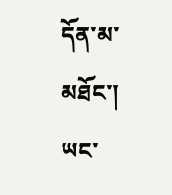དོན་མ་མཐོང་།
ཡང་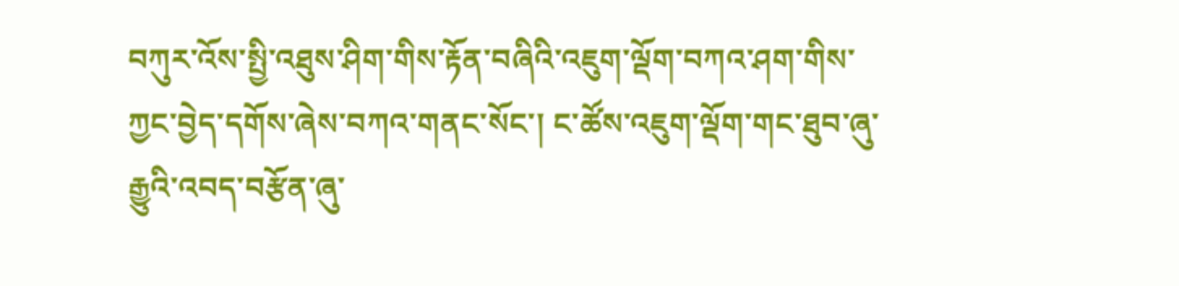བཀུར་འོས་སྤྱི་འཐུས་ཤིག་གིས་རྟོན་བཞིའི་འཇུག་ལྡོག་བཀའ་ཤག་གིས་ཀྱང་བྱེད་དགོས་ཞེས་བཀའ་གནང་སོང་། ང་ཚོས་འཇུག་ལྡོག་གང་ཐུབ་ཞུ་རྒྱུའི་འབད་བརྩོན་ཞུ་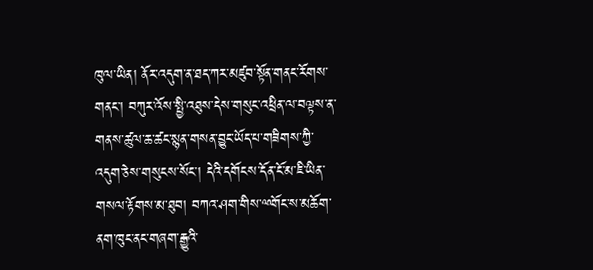ཁུལ་ཡིན། ནོར་འདུག་ན་ཐད་ཀར་མཛུབ་སྟོན་གནང་རོགས་གནང་། བཀུར་འོས་སྤྱི་འཐུས་དེས་གསུང་འཕྲིན་ལ་བལྟས་ན་གནས་ཚུལ་ཆ་ཚང་སྙན་གསན་བྱུང་ཡོད་པ་གཟིགས་ཀྱི་འདུག་ཅེས་གསུངས་སོང་། དེའི་དགོངས་དོན་ངོ་མ་ཇི་ཡིན་གསལ་རྟོགས་མ་ཐུབ། བཀའ་ཤག་གིས་ྋགོང་ས་མཆོག་ནག་ཁུང་ནང་གཞག་རྒྱུའི་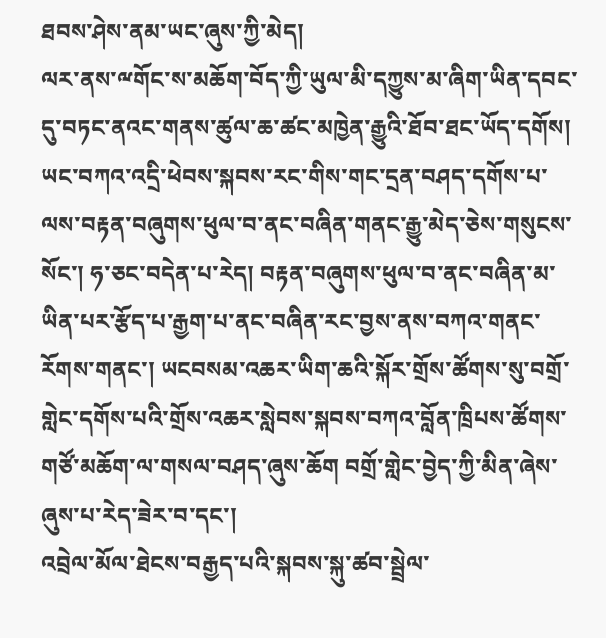ཐབས་ཤེས་ནམ་ཡང་ཞུས་ཀྱི་མེད།
ལར་ནས་ྋགོང་ས་མཆོག་བོད་ཀྱི་ཡུལ་མི་དཀྱུས་མ་ཞིག་ཡིན་དབང་དུ་བཏང་ནའང་གནས་ཚུལ་ཆ་ཚང་མཁྱེན་རྒྱུའི་ཐོབ་ཐང་ཡོད་དགོས། ཡང་བཀའ་འདྲི་ཕེབས་སྐབས་རང་གིས་གང་དྲན་བཤད་དགོས་པ་ལས་བརྟན་བཞུགས་ཕུལ་བ་ནང་བཞིན་གནང་རྒྱུ་མེད་ཅེས་གསུངས་སོང་། ཧ་ཅང་བདེན་པ་རེད། བརྟན་བཞུགས་ཕུལ་བ་ནང་བཞིན་མ་ཡིན་པར་རྩོད་པ་རྒྱག་པ་ནང་བཞིན་རང་བྱས་ནས་བཀའ་གནང་རོགས་གནང་། ཡངབསམ་འཆར་ཡིག་ཆའི་སྐོར་གྲོས་ཚོགས་སུ་བགྲོ་གླེང་དགོས་པའི་གྲོས་འཆར་སླེབས་སྐབས་བཀའ་བློན་ཁྲིཔས་ཚོགས་གཙོ་མཆོག་ལ་གསལ་བཤད་ཞུས་ཆོག བགྲོ་གླེང་བྱེད་ཀྱི་མིན་ཞེས་ཞུས་པ་རེད་ཟེར་བ་དང་།
འབྲེལ་མོལ་ཐེངས་བརྒྱད་པའི་སྐབས་སྐུ་ཚབ་སྦྲེལ་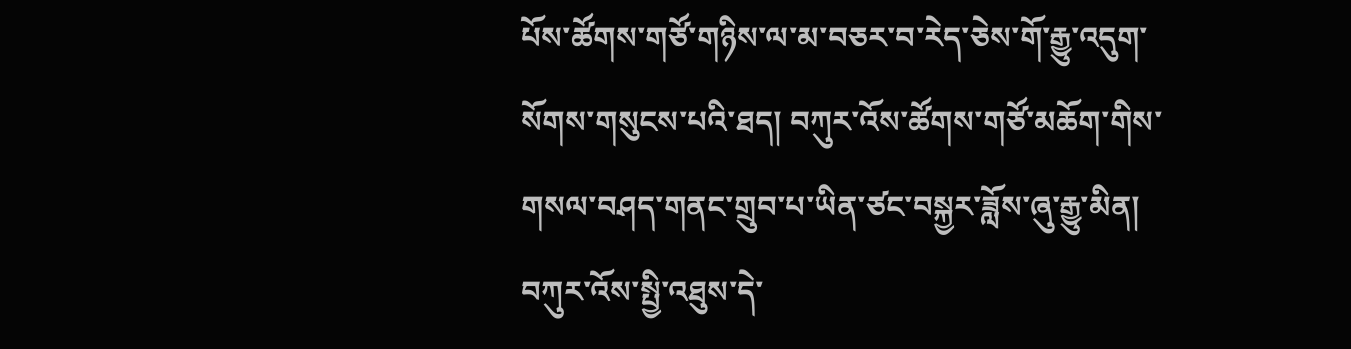པོས་ཚོགས་གཙོ་གཉིས་ལ་མ་བཅར་བ་རེད་ཅེས་གོ་རྒྱུ་འདུག་སོགས་གསུངས་པའི་ཐད། བཀུར་འོས་ཚོགས་གཙོ་མཆོག་གིས་གསལ་བཤད་གནང་གྲུབ་པ་ཡིན་ཙང་བསྐྱར་ཟློས་ཞུ་རྒྱུ་མིན། བཀུར་འོས་སྤྱི་འཐུས་དེ་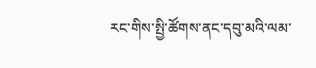རང་གིས་སྤྱི་ཚོགས་ནང་དབུ་མའི་ལམ་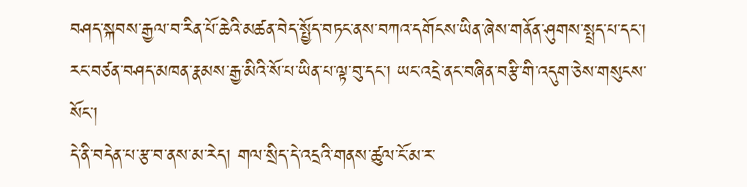བཤད་སྐབས་རྒྱལ་བ་རིན་པོ་ཆེའི་མཚན་བེད་སྤྱོད་བཏང་ནས་བཀའ་དགོངས་ཡིན་ཞེས་གནོན་ཤུགས་སྤྲད་པ་དང་། རང་བཙན་བཤད་མཁན་རྣམས་རྒྱ་མིའི་སོ་པ་ཡིན་པ་ལྟ་བུ་དང་། ཡང་འདྲེ་ནང་བཞིན་བརྩི་གི་འདུག་ཅེས་གསུངས་སོང་།
དེ་ནི་བདེན་པ་རྩ་བ་ནས་མ་རེད། གལ་སྲིད་དེ་འདྲའི་གནས་ཚུལ་ངོ་མ་ར་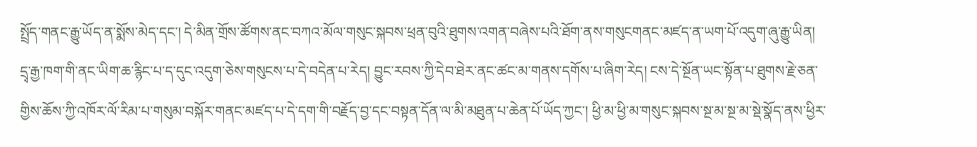སྤྲོད་གནང་རྒྱུ་ཡོད་ན་སྨོས་མེད་དང་། དེ་མིན་གྲོས་ཚོགས་ནང་བཀའ་མོལ་གསུང་སྐབས་ཕྲན་བུའི་ཐུགས་འགན་བཞེས་པའི་ཐོག་ནས་གསུངགནང་མཛད་ན་ཡག་པོ་འདུག་ཞུ་རྒྱུ་ཡིན། དྲྭ་རྒྱ་ཁག་གི་ནང་ཡིག་ཆ་རྙིང་པ་ད་དུང་འདུག་ཅེས་གསུངས་པ་དེ་བདེན་པ་རེད། བྱུང་རབས་ཀྱི་དེབ་ཐེར་ནང་ཚང་མ་གནས་དགོས་པ་ཞིག་རེད། ངས་དེ་སྔོན་ཡང་སྟོན་པ་ཐུགས་རྗེ་ཅན་གྱིས་ཆོས་ཀྱི་འཁོར་ལོ་རིམ་པ་གསུམ་བསྐོར་གནང་མཛད་པ་དེ་དག་གི་བརྗོད་བྱ་དང་བསྟན་དོན་ལ་མི་མཐུན་པ་ཆེན་པོ་ཡོད་ཀྱང་། ཕྱི་མ་ཕྱི་མ་གསུང་སྐབས་སྔ་མ་སྔ་མ་སྡེ་སྣོད་ནས་ཕྱིར་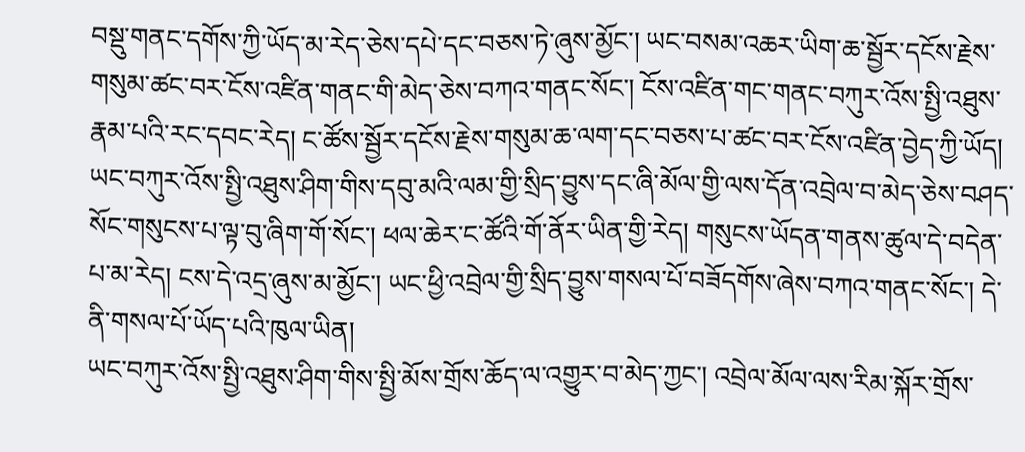བསྡུ་གནང་དགོས་ཀྱི་ཡོད་མ་རེད་ཅེས་དཔེ་དང་བཅས་ཏེ་ཞུས་མྱོང་། ཡང་བསམ་འཆར་ཡིག་ཆ་སྦྱོར་དངོས་རྗེས་གསུམ་ཚང་བར་ངོས་འཛིན་གནང་གི་མེད་ཅེས་བཀའ་གནང་སོང་། ངོས་འཛིན་གང་གནང་བཀུར་འོས་སྤྱི་འཐུས་རྣམ་པའི་རང་དབང་རེད། ང་ཚོས་སྦྱོར་དངོས་རྗེས་གསུམ་ཆ་ལག་དང་བཅས་པ་ཚང་བར་ངོས་འཛིན་བྱེད་ཀྱི་ཡོད།
ཡང་བཀུར་འོས་སྤྱི་འཐུས་ཤིག་གིས་དབུ་མའི་ལམ་གྱི་སྲིད་བྱུས་དང་ཞི་མོལ་གྱི་ལས་དོན་འབྲེལ་བ་མེད་ཅེས་བཤད་སོང་གསུངས་པ་ལྟ་བུ་ཞིག་གོ་སོང་། ཕལ་ཆེར་ང་ཚོའི་གོ་ནོར་ཡིན་གྱི་རེད། གསུངས་ཡོདན་གནས་ཚུལ་དེ་བདེན་པ་མ་རེད། ངས་དེ་འདྲ་ཞུས་མ་མྱོང་། ཡང་ཕྱི་འབྲེལ་གྱི་སྲིད་བྱུས་གསལ་པོ་བཟོདགོས་ཞེས་བཀའ་གནང་སོང་། དེ་ནི་གསལ་པོ་ཡོད་པའི་ཁུལ་ཡིན།
ཡང་བཀུར་འོས་སྤྱི་འཐུས་ཤིག་གིས་སྤྱི་མོས་གྲོས་ཆོད་ལ་འགྱུར་བ་མེད་ཀྱང་། འབྲེལ་མོལ་ལས་རིམ་སྐོར་གྲོས་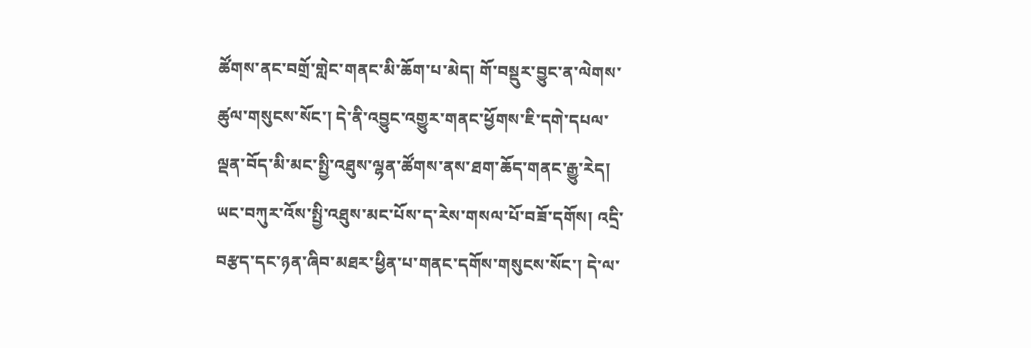ཚོགས་ནང་བགྲོ་གླེང་གནང་མི་ཆོག་པ་མེད། གོ་བསྡུར་བྱུང་ན་ལེགས་ཚུལ་གསུངས་སོང་། དེ་ནི་འབྱུང་འགྱུར་གནང་ཕྱོགས་ཇི་དགེ་དཔལ་ལྡན་བོད་མི་མང་སྤྱི་འཐུས་ལྷན་ཚོགས་ནས་ཐག་ཆོད་གནང་རྒྱུ་རེད།
ཡང་བཀུར་འོས་སྤྱི་འཐུས་མང་པོས་ད་རེས་གསལ་པོ་བཟོ་དགོས། འདྲི་བརྩད་དང་ཉན་ཞིབ་མཐར་ཕྱིན་པ་གནང་དགོས་གསུངས་སོང་། དེ་ལ་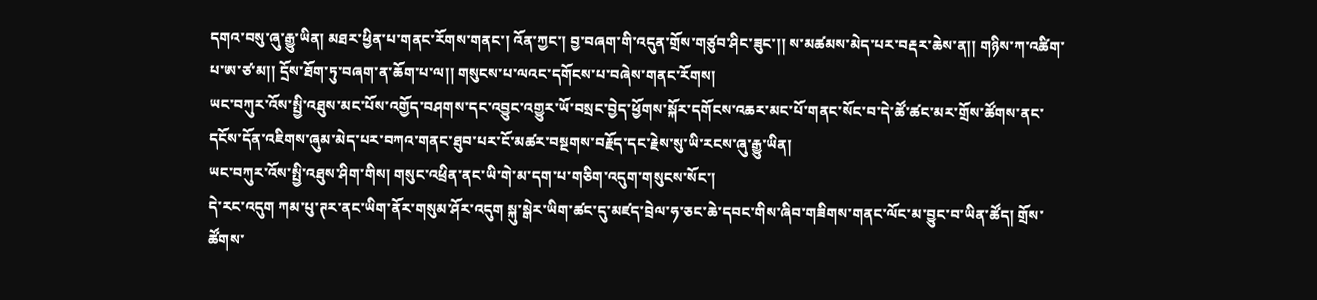དགའ་བསུ་ཞུ་རྒྱུ་ཡིན། མཐར་ཕྱིན་པ་གནང་རོགས་གནང་། འོན་ཀྱང་། བྱ་བཞག་གི་འདུན་གྲོས་གཙུབ་ཤིང་ཟུང་།། ས་མཚམས་མེད་པར་བརྡར་ཆེས་ན།། གཉིས་ཀ་འཚིག་པ་ཨ་ཙ་མ།། དྲོས་ཐོག་ཏུ་བཞག་ན་ཆོག་པ་ལ།། གསུངས་པ་ལའང་དགོངས་པ་བཞེས་གནང་རོགས།
ཡང་བཀུར་འོས་སྤྱི་འཐུས་མང་པོས་འགྱོད་བཤགས་དང་འབྱུང་འགྱུར་ཡོ་བསྲང་བྱེད་ཕྱོགས་སྐོར་དགོངས་འཆར་མང་པོ་གནང་སོང་བ་དེ་ཚོ་ཚང་མར་གྲོས་ཚོགས་ནང་དངོས་དོན་འཇིགས་ཞུམ་མེད་པར་བཀའ་གནང་ཐུབ་པར་ངོ་མཚར་བསྔགས་བརྗོད་དང་རྗེས་སུ་ཡི་རངས་ཞུ་རྒྱུ་ཡིན།
ཡང་བཀུར་འོས་སྤྱི་འཐུས་ཤིག་གིས། གསུང་འཕྲིན་ནང་ཡི་གེ་མ་དག་པ་གཅིག་འདུག་གསུངས་སོང་།
དེ་རང་འདུག ཀམ་པུ་ཊར་ནང་ཡིག་ནོར་གསུམ་ཤོར་འདུག སྐུ་སྒེར་ཡིག་ཚང་དུ་མཛད་བྲེལ་ཧ་ཅང་ཆེ་དབང་གིས་ཞིབ་གཟིགས་གནང་ལོང་མ་བྱུང་བ་ཡིན་ཚོད། གྲོས་ཚོགས་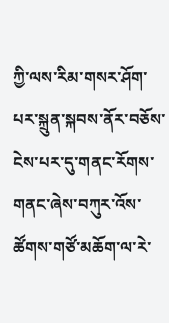ཀྱི་ལས་རིམ་གསར་ཤོག་པར་སྐྲུན་སྐབས་ནོར་བཅོས་ངེས་པར་དུ་གནང་རོགས་གནང་ཞེས་བཀུར་འོས་ཚོགས་གཙོ་མཆོག་ལ་རེ་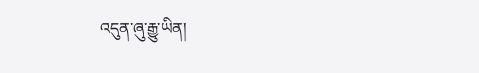འདུན་ཞུ་རྒྱུ་ཡིན།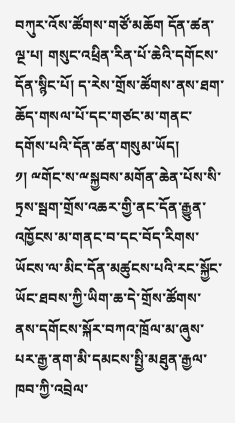བཀུར་འོས་ཚོགས་གཙོ་མཆོག དོན་ཚན་ལྔ་པ། གསུང་འཕྲིན་རིན་པོ་ཆེའི་དགོངས་དོན་སྙིང་པོ། ད་རེས་གྲོས་ཚོགས་ནས་ཐག་ཆོད་གསལ་པོ་དང་གཙང་མ་གནང་དགོས་པའི་དོན་ཚན་གསུམ་ཡོད།
༡། ྋགོང་ས་ྋསྐྱབས་མགོན་ཆེན་པོས་སི་ཏྲས་སྦག་གྲོས་འཆར་གྱི་ནང་དོན་རྒྱུན་འཁྱོངས་མ་གནང་བ་དང་བོད་རིགས་ཡོངས་ལ་མིང་དོན་མཚུངས་པའི་རང་སྐྱོང་ཡོང་ཐབས་ཀྱི་ཡིག་ཆ་དེ་གྲོས་ཚོགས་ནས་དགོངས་སྐོར་བཀའ་ཁྲོལ་མ་ཞུས་པར་རྒྱ་ནག་མི་དམངས་སྤྱི་མཐུན་རྒྱལ་ཁབ་ཀྱི་འབྲེལ་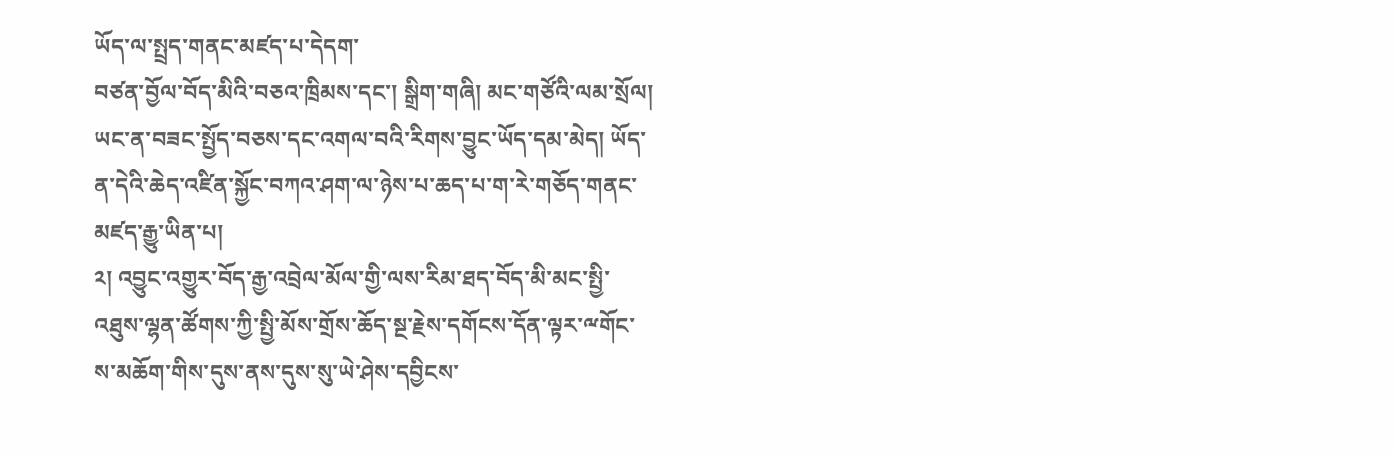ཡོད་ལ་སྤྲད་གནང་མཛད་པ་དེདག་
བཙན་བྱོལ་བོད་མིའི་བཅའ་ཁྲིམས་དང་། སྒྲིག་གཞི། མང་གཙོའི་ལམ་སྲོལ། ཡང་ན་བཟང་སྤྱོད་བཅས་དང་འགལ་བའི་རིགས་བྱུང་ཡོད་དམ་མེད། ཡོད་ན་དེའི་ཆེད་འཛིན་སྐྱོང་བཀའ་ཤག་ལ་ཉེས་པ་ཆད་པ་ག་རེ་གཅོད་གནང་མཛད་རྒྱུ་ཡིན་པ།
༢། འབྱུང་འགྱུར་བོད་རྒྱ་འབྲེལ་མོལ་གྱི་ལས་རིམ་ཐད་བོད་མི་མང་སྤྱི་འཐུས་ལྷན་ཚོགས་ཀྱི་སྤྱི་མོས་གྲོས་ཆོད་སྔ་རྗེས་དགོངས་དོན་ལྟར་ྋགོང་ས་མཆོག་གིས་དུས་ནས་དུས་སུ་ཡེ་ཤེས་དབྱིངས་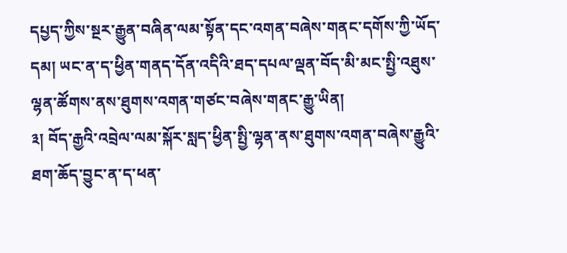དཔྱད་ཀྱིས་སྔར་རྒྱུན་བཞིན་ལམ་སྟོན་དང་འགན་བཞེས་གནང་དགོས་ཀྱི་ཡོད་དམ། ཡང་ན་ད་ཕྱིན་གནད་དོན་འདིའི་ཐད་དཔལ་ལྡན་བོད་མི་མང་སྤྱི་འཐུས་ལྷན་ཚོགས་ནས་ཐུགས་འགན་གཙང་བཞེས་གནང་རྒྱུ་ཡིན།
༣། བོད་རྒྱའི་འབྲེལ་ལམ་སྐོར་སླད་ཕྱིན་སྤྱི་ལྷན་ནས་ཐུགས་འགན་བཞེས་རྒྱུའི་ཐག་ཆོད་བྱུང་ན་ད་ཕན་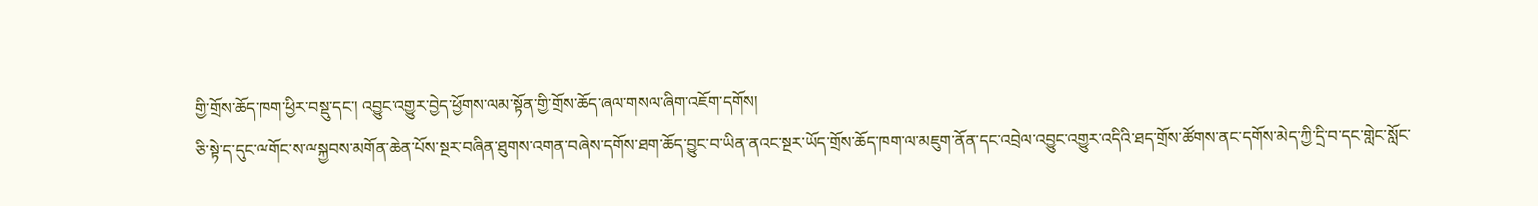གྱི་གྲོས་ཆོད་ཁག་ཕྱིར་བསྡུ་དང་། འབྱུང་འགྱུར་བྱེད་ཕྱོགས་ལམ་སྟོན་གྱི་གྲོས་ཆོད་ཞལ་གསལ་ཞིག་འཇོག་དགོས།
ཅི་སྟེ་ད་དུང་ྋགོང་ས་ྋསྐྱབས་མགོན་ཆེན་པོས་སྔར་བཞིན་ཐུགས་འགན་བཞེས་དགོས་ཐག་ཆོད་བྱུང་བ་ཡིན་ནའང་སྔར་ཡོད་གྲོས་ཆོད་ཁག་ལ་མཇུག་ནོན་དང་འབྲེལ་འབྱུང་འགྱུར་འདིའི་ཐད་གྲོས་ཚོགས་ནང་དགོས་མེད་ཀྱི་དྲི་བ་དང་གླེང་སློང་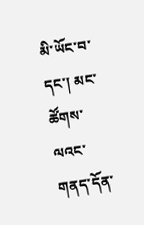མི་ཡོང་བ་དང་། མང་ཚོགས་ལའང་གནད་དོན་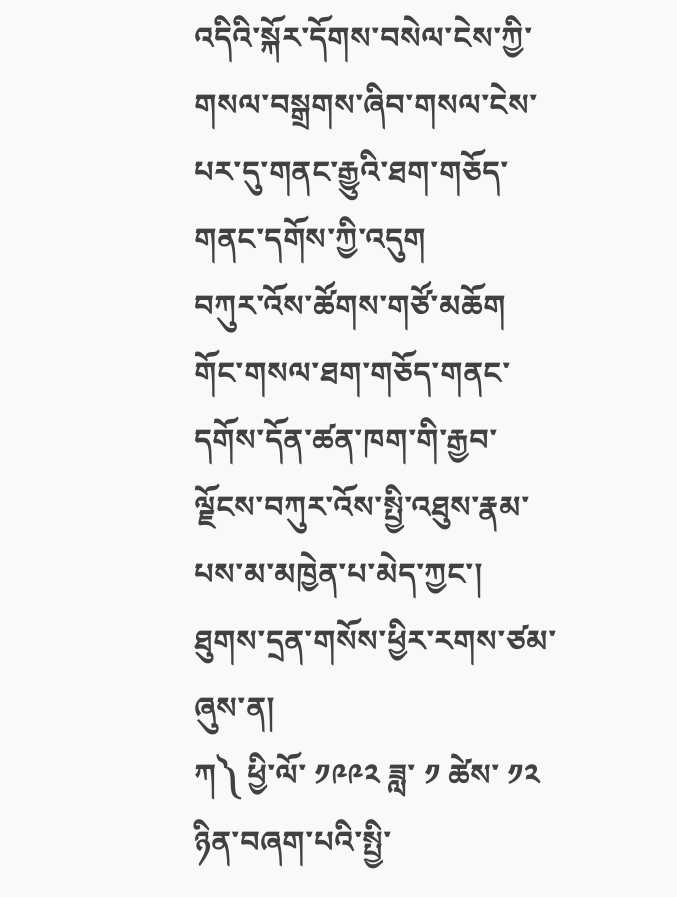འདིའི་སྐོར་དོགས་བསེལ་ངེས་ཀྱི་གསལ་བསྒྲགས་ཞིབ་གསལ་ངེས་པར་དུ་གནང་རྒྱུའི་ཐག་གཅོད་གནང་དགོས་ཀྱི་འདུག
བཀུར་འོས་ཚོགས་གཙོ་མཆོག གོང་གསལ་ཐག་གཅོད་གནང་དགོས་དོན་ཚན་ཁག་གི་རྒྱབ་ལྗོངས་བཀུར་འོས་སྤྱི་འཐུས་རྣམ་པས་མ་མཁྱེན་པ་མེད་ཀྱང་། ཐུགས་དྲན་གསོས་ཕྱིར་རགས་ཙམ་ཞུས་ན།
ཀ༽ ཕྱི་ལོ་ ༡༩༩༢ ཟླ་ ༡ ཚེས་ ༡༢ ཉིན་བཞག་པའི་སྤྱི་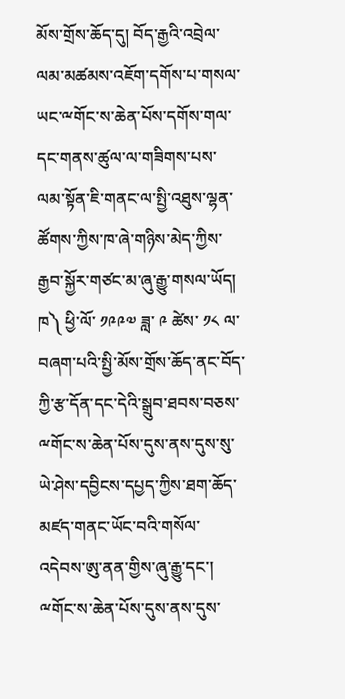མོས་གྲོས་ཆོད་དུ། བོད་རྒྱའི་འབྲེལ་ལམ་མཚམས་འཇོག་དགོས་པ་གསལ་ཡང་ྋགོང་ས་ཆེན་པོས་དགོས་གལ་དང་གནས་ཚུལ་ལ་གཟིགས་པས་ལམ་སྟོན་ཇི་གནང་ལ་སྤྱི་འཐུས་ལྷན་ཚོགས་ཀྱིས་ཁ་ཞེ་གཉིས་མེད་ཀྱིས་རྒྱབ་སྐྱོར་གཙང་མ་ཞུ་རྒྱུ་གསལ་ཡོད།
ཁ༽ ཕྱི་ལོ་ ༡༩༩༧ ཟླ་ ༩ ཚེས་ ༡༨ ལ་བཞག་པའི་སྤྱི་མོས་གྲོས་ཆོད་ནང་བོད་ཀྱི་རྩ་དོན་དང་དེའི་སྒྲུབ་ཐབས་བཅས་ྋགོང་ས་ཆེན་པོས་དུས་ནས་དུས་སུ་ཡེ་ཤེས་དབྱིངས་དཔྱད་ཀྱིས་ཐག་ཆོད་མཛད་གནང་ཡོང་བའི་གསོལ་འདེབས་ཨུ་ནན་གྱིས་ཞུ་རྒྱུ་དང་། ྋགོང་ས་ཆེན་པོས་དུས་ནས་དུས་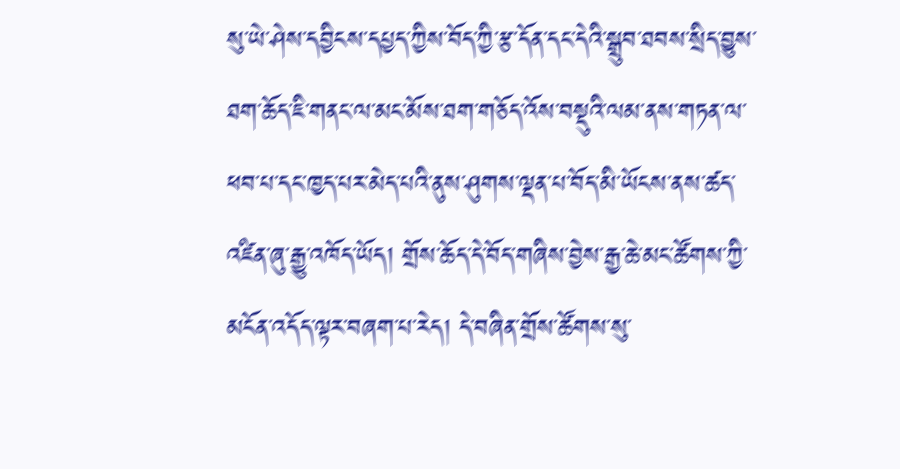སུ་ཡེ་ཤེས་དབྱིངས་དཔྱད་ཀྱིས་བོད་ཀྱི་རྩ་དོན་དང་དེའི་སྒྲུབ་ཐབས་སྲིད་བྱུས་ཐག་ཆོད་ཇི་གནང་ལ་མང་མོས་ཐག་གཅོད་འོས་བསྡུའི་ལམ་ནས་གཏན་ལ་ཕབ་པ་དང་ཁྱད་པར་མེད་པའི་ནུས་ཤུགས་ལྡན་པ་བོད་མི་ཡོངས་ནས་ཚད་འཛིན་ཞུ་རྒྱུ་འཁོད་ཡོད། གྲོས་ཆོད་དེ་བོད་གཞིས་བྱེས་རྒྱ་ཆེ་མང་ཚོགས་ཀྱི་མངོན་འདོད་ལྟར་བཞག་པ་རེད། དེ་བཞིན་གྲོས་ཚོགས་སུ་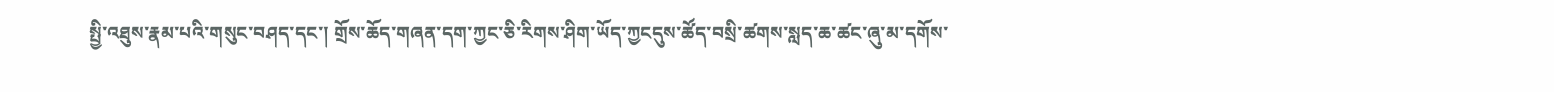སྤྱི་འཐུས་རྣམ་པའི་གསུང་བཤད་དང་། གྲོས་ཆོད་གཞན་དག་ཀྱང་ཅི་རིགས་ཤིག་ཡོད་ཀྱངདུས་ཚོད་བསྲི་ཚགས་སླད་ཆ་ཚང་ཞུ་མ་དགོས་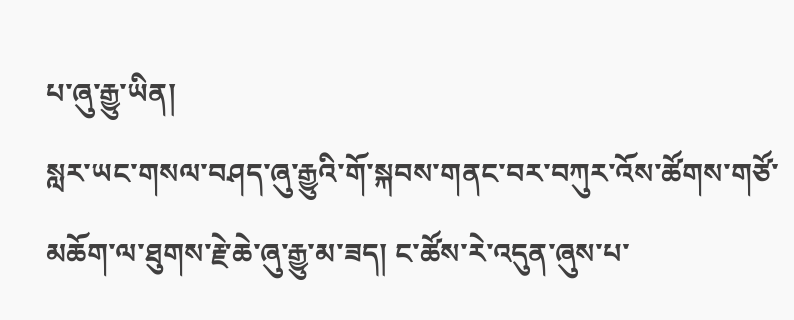པ་ཞུ་རྒྱུ་ཡིན།
སླར་ཡང་གསལ་བཤད་ཞུ་རྒྱུའི་གོ་སྐབས་གནང་བར་བཀུར་འོས་ཚོགས་གཙོ་མཆོག་ལ་ཐུགས་རྗེ་ཆེ་ཞུ་རྒྱུ་མ་ཟད། ང་ཚོས་རེ་འདུན་ཞུས་པ་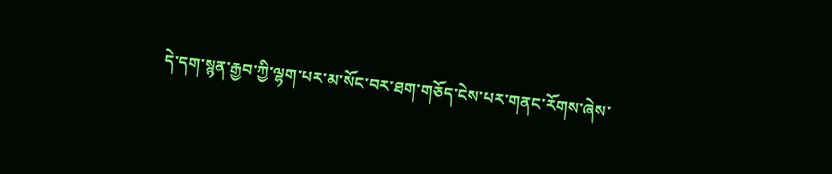དེ་དག་སྙན་རྒྱབ་ཀྱི་ལྷག་པར་མ་སོང་བར་ཐག་གཅོད་ངེས་པར་གནང་རོགས་ཞེས་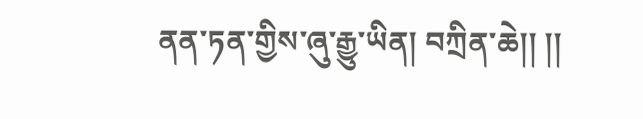ནན་ཏན་གྱིས་ཞུ་རྒྱུ་ཡིན། བཀྲིན་ཆེ།། །།